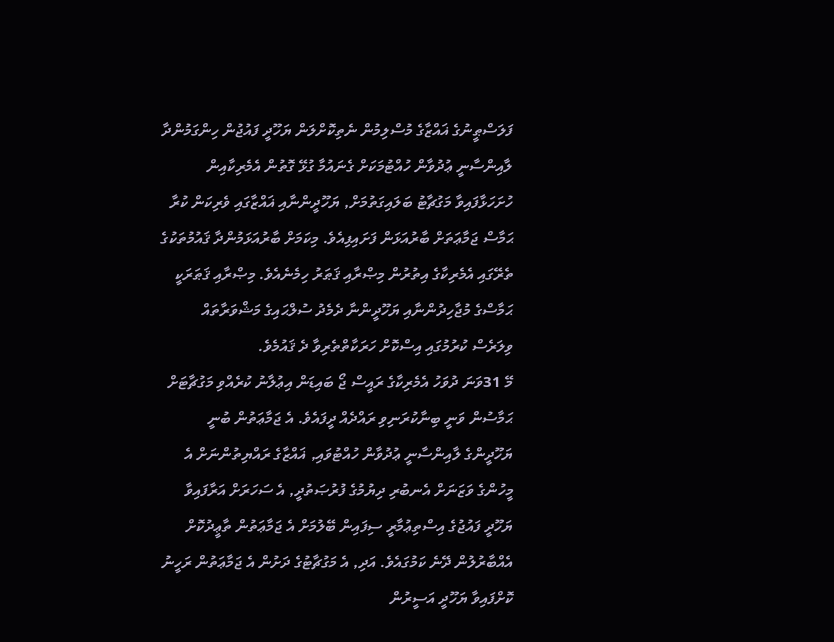ފަލަސްޠީނުގެ ޣައްޒާގެ މުސްލިމުން ނެތިކޮށްލަން ޔަހޫދީ ފައުޖުން ހިންގަމުންދާ ލާއިންސާނީ ޢުދުވާން ހުއްޓުމަކަށް ގެނައުމާ ގުޅޭ ގޮތުން އެމެރިކާއިން ހުށަހަޅާފައިވާ މަގުޗާޓު ބަލައިގަތުމަށް, ޔަހޫދީންނާއި ޣައްޒާގައި ވެރިކަން ކުރާ ޙަމާސް ޖަމާޢަތަށް ބާރުއަޅަން ފަށައިފިއެވެ. މިކަމަށް ބާރުއަޅަމުންދާ ޤައުމުތަކުގެ ތެރޭގައި އެމެރިކާގެ އިތުރުން މިޞްރާއި ޤަޠަރު ހިމެނެއެވެ. މިޞްރާއި ޤަޠަރަކީ ޙަމާސްގެ މުޖާހިދުންނާއި ޔަހޫދީންނާ ދެމެދު ސުލްޙައިގެ މަޝްވަރާތައް ވިލަރެސް ކުރުމުގައި އިސްކޮށް ހަރަކާތްތެރިވާ ދެ ޤައުމެވެ.
މޭ 31ވަނަ ދުވަހު އެމެރިކާގެ ރައީސް ޖޯ ބައިޑަން އިޢުލާނު ކުރެއްވި މަގުޗާޓަށް ޙަމާސުން ވަނީ ބިނާކުރަނިވި ރައްދެއް ދީފައެވެ. އެ ޖަމާޢަތުން ބުނީ ޔަހޫދީންގެ ލާއިންސާނީ ޢުދުވާން ހުއްޓުވައި, ޣައްޒާގެ ރައްޔިތުންނަށް އެ މީހުންގެ ވަޒަނަށް އެނބުރި ދިޔުމުގެ ފުރުޞަތުދީ, އެ ސަހަރަށް އަރާފައިވާ ޔަހޫދީ ފައުޖުގެ އިސްތިޢުމާރީ ސިފައިން ބޭލުމަށް އެ ޖަމާޢަތުން ތާޢީދުކޮށް އެއްބާރުލުން ދޭނެ ކަމުގައެވެ. އަދި, އެ މަގުޗާޓުގެ ދަށުން އެ ޖަމާޢަތުން ރަހީނު ކޮށްފައިވާ ޔަހޫދީ އަސީރުން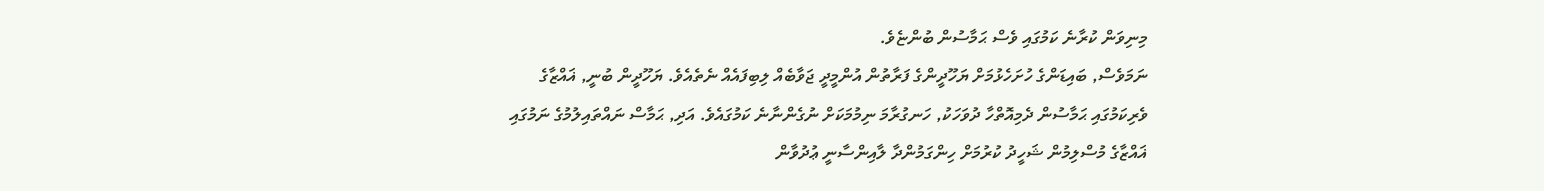މިނިވަން ކުރާނެ ކަމުގައި ވެސް ޙަމާސުން ބުންޏެވެ.
ނަމަވެސް, ބައިޑަންގެ ހުށަހެޅުމަށް ޔަހޫދީންގެ ފަރާތުން އުންމީދީ ޖަވާބެއް ލިބިފައެއް ނެތެއެވެ. ޔަހޫދީން ބުނީ, ޣައްޒާގެ ވެރިކަމުގައި ޙަމާސުން ދެމިއޮތްހާ ދުވަހަކު, ހަނގުރާމަ ނިމުމަކަށް ނުގެންނާނެ ކަމުގައެވެ. އަދި, ޙަމާސް ނައްތައިލުމުގެ ނަމުގައި ޣައްޒާގެ މުސްލިމުން ޝަހީދު ކުރުމަށް ހިންގަމުންދާ ލާއިންސާނީ ޢުދުވާން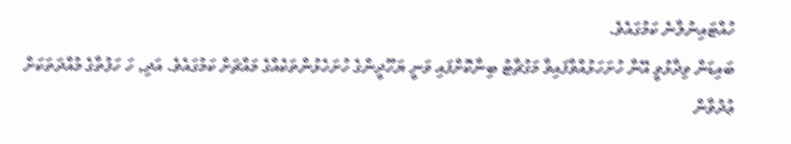ހުއްޓައިނުލާނެ ކަމުގައެވެ.
ބައިޑަން ވިދާޅުވީ އޭނާ ހުށަހަޅުއްވާފައިވާ މަގުޗާޓު ބިނާކޮށްފައި ވަނީ ޔަހޫދީންގެ ހުށަހެޅުންތަކެއްގެ މައްޗަށް ކަމުގައެވެ. އަދި, ހަ ހަފުތާގެ މުއްދަތަކަށް ޢުދުވާން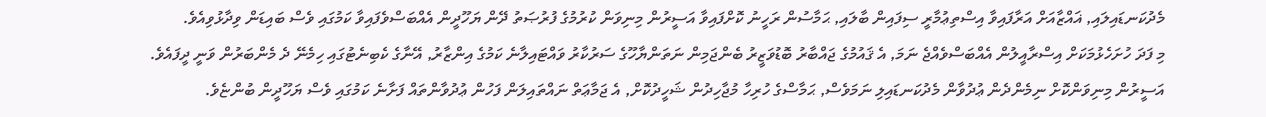މެދުކަނޑައިލައި, ޣައްޒާއަށް އަރާފައިވާ އިސްތިޢުމާރީ ސިފައިން ބާލައި, ޙަމާސުން ރަހީނު ކޮށްފައިވާ އަސީރުން މިނިވަން ކުރުމުގެ ފުރުޞަތު ދޭން ޔަހޫދީން އެއްބަސްވެފައިވާ ކަމުގައި ވެސް ބައިޑަން ވިދާޅުވިއެވެ.
މި ފަދަ ހުށަހެޅުމަކަށް އިސްރާއީލުން އެއްބަސްވެއްޖެ ނަމަ, އެ ޤައުމުގެ ޖައްބާރު ބޮޑުވަޒީރު ބެންޖަމިން ނަތަންޔާހޫގެ ސަރުކާރު ވައްޓައިލާނެ ކަމުގެ އިންޒާރު, އޭނާގެ ކެބިނެޓުގައި ހިމެނޭ ދެ މެންބަރުން ވަނީ ދީފައެވެ. އަސީރުން މިނިވަންކޮށް ނިމެންދެން ޢުދުވާން މެދުކަނޑައިލި ނަމަވެސް, ޙަމާސްގެ ހުރިހާ މުޖާހިދުން ޝަހީދުކޮށް, އެ ޖަމާޢަތް ނައްތައިލަން ފަހުން ޢުދުވާންތައް ފަށާނެ ކަމުގައި ވެސް ޔަހޫދީން ބުންޏެވެ.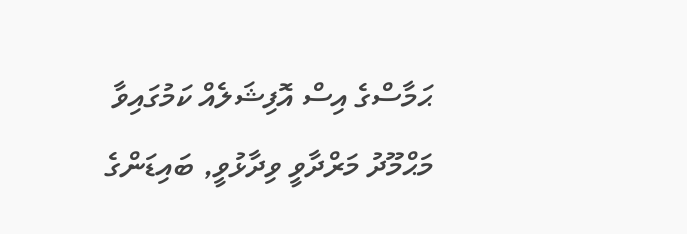ޙަމާސްގެ އިސް އޮފިޝަލެއް ކަމުގައިވާ މަޙްމޫދު މަރްދާވީ ވިދާޅުވީ, ބައިޑަންގެ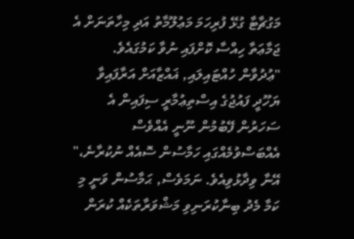މަގުޗާޓާ ގުޅޭ ފުރިހަމަ މަޢުލޫމާތު އަދި މިހާތަނަށް އެ ޖަމާޢަތާ ހިއްސާ ކޮށްފައި ނުވާ ކަމުގައެވެ. "ޢުދުވާން ހުއްޓައިލައި, ޣައްޒާއަށް އަރާފައިވާ ޔަހޫދީ ފައުޖުގެ އިސްތިޢުމާރީ ސިފައިން އެ ސަހަރުން ފޭބުމުން ނޫނީ އެއްވެސް އެއްބަސްވުމެއްގައި ހަމާސުން ސޮއެއް ނުކުރާނެ،" އޭނާ ވިދާޅުވިއެވެ. ނަމަވެސް, ޙަމާސުން ވަނީ މި ކަމާ މެދު ބިނާކުރަނިވި މަޝްވަރާތަކެއް ކުރަން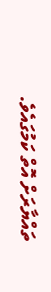ތައްޔާރަށް އޮތް ކަމުގައެވެ.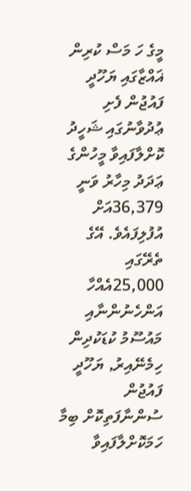މީގެ ހަ މަސް ކުރިން ޣައްޒާގައި ޔަހޫދީ ފައުޖުން ފެށި ޢުދުވާނުގައި ޝަހީދު ކޮށްލާފައިވާ މީހުންގެ ޢަދަދު މިހާރު ވަނީ 36,379އަށް އުފުލިފައެވެ. އޭގެ ތެރޭގައި 25,000އެއްހާ އަންހެނުންނާއި މައުސޫމު ކުޑަކުދިން ހިމެނޭއިރު, ޔަހޫދީ ފައުޖުން ސުންނާފަތިކޮށް ބިމާ ހަމަކޮށްލާފައިވާ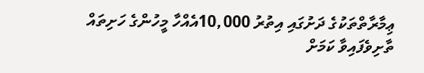ޢިމާރާތްތަކުގެ ދަށުގައި އިތުރު 10,000އެއްހާ މީހުންގެ ހަށިތައް ތާށިވެފައިވާ ކަމަށް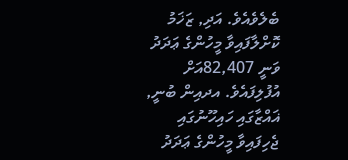ބެލެވެއެވެ. އަދި, ޒަޚަމު ކޮށްލާފައިވާ މީހުންގެ ޢަދަދު ވަނީ 82,407އަށް އުފުލިފައެވެ. އދއިން ބުނީ, ޣައްޒާގައި ހައިހޫނުގައި ޖެހިފައިވާ މީހުންގެ ޢަދަދު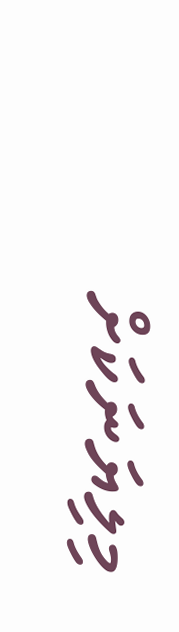މިލިޔަނަކަށް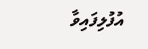އުފުލިފައިވާ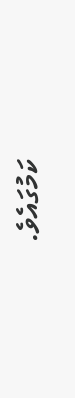ކަމުގައެވެ.